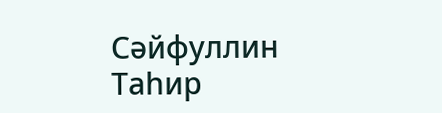Сәйфуллин Таһир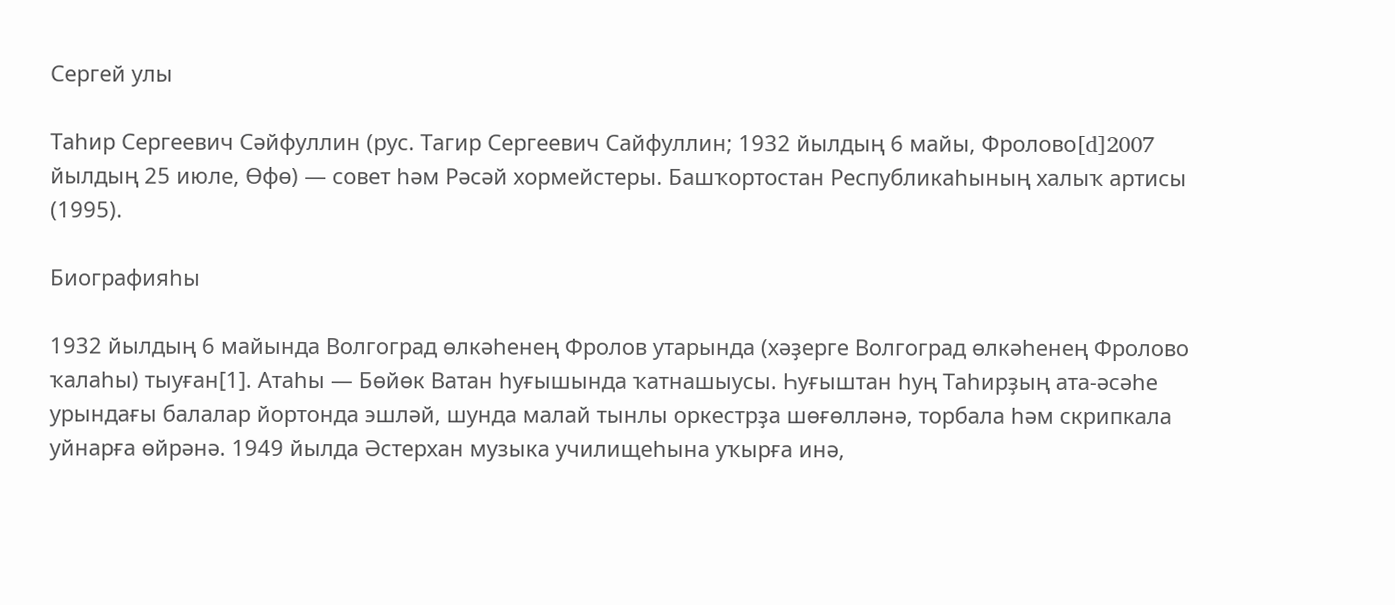Сергей улы

Таһир Сергеевич Сәйфуллин (рус. Тагир Сергеевич Сайфуллин; 1932 йылдың 6 майы, Фролово[d]2007 йылдың 25 июле, Өфө) — совет һәм Рәсәй хормейстеры. Башҡортостан Республикаһының халыҡ артисы (1995).

Биографияһы

1932 йылдың 6 майында Волгоград өлкәһенең Фролов утарында (хәҙерге Волгоград өлкәһенең Фролово ҡалаһы) тыуған[1]. Атаһы — Бөйөк Ватан һуғышында ҡатнашыусы. Һуғыштан һуң Таһирҙың ата-әсәһе урындағы балалар йортонда эшләй, шунда малай тынлы оркестрҙа шөғөлләнә, торбала һәм скрипкала уйнарға өйрәнә. 1949 йылда Әстерхан музыка училищеһына уҡырға инә,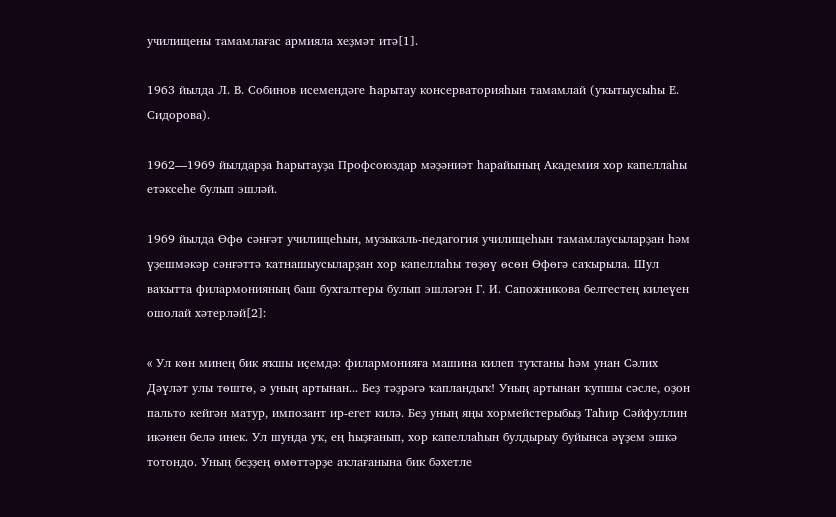училищены тамамлағас армияла хеҙмәт итә[1].

1963 йылда Л. В. Собинов исемендәге Һарытау консерваторияһын тамамлай (уҡытыусыһы Е. Сидорова).

1962—1969 йылдарҙа Һарытауҙа Профсоюздар мәҙәниәт һарайының Академия хор капеллаһы етәксеһе булып эшләй.

1969 йылда Өфө сәнғәт училищеһын, музыкаль-педагогия училищеһын тамамлаусыларҙан һәм үҙешмәкәр сәнғәттә ҡатнашыусыларҙан хор капеллаһы төҙөү өсөн Өфөгә саҡырыла. Шул ваҡытта филармонияның баш бухгалтеры булып эшләгән Г. И. Сапожникова белгестең килеүен ошолай хәтерләй[2]:

« Ул көн минең бик яҡшы иҫемдә: филармонияға машина килеп туҡтаны һәм унан Сәлих Дәүләт улы төштө, ә уның артынан... Беҙ тәҙрәгә ҡапландыҡ! Уның артынан ҡупшы сәсле, оҙон пальто кейгән матур, импозант ир-егет килә. Беҙ уның яңы хормейстерыбыҙ Таһир Сәйфуллин икәнен белә инек. Ул шунда уҡ, ең һыҙғанып, хор капеллаһын булдырыу буйынса әүҙем эшкә тотондо. Уның беҙҙең өмөттәрҙе аҡлағанына бик бәхетле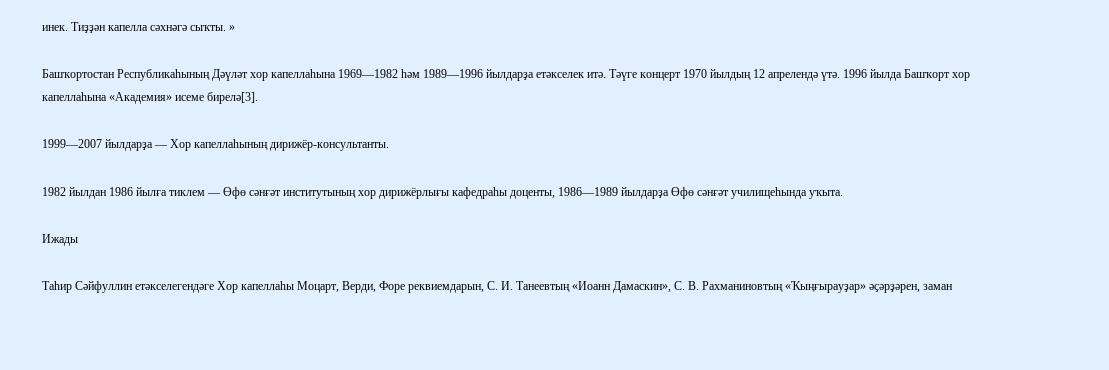инек. Тиҙҙән капелла сәхнәгә сыҡты. »

Башҡортостан Республикаһының Дәүләт хор капеллаһына 1969—1982 һәм 1989—1996 йылдарҙа етәкселек итә. Тәүге концерт 1970 йылдың 12 апрелендә үтә. 1996 йылда Башҡорт хор капеллаһына «Академия» исеме бирелә[3].

1999—2007 йылдарҙа — Хор капеллаһының дирижёр-консультанты.

1982 йылдан 1986 йылға тиклем — Өфө сәнғәт институтының хор дирижёрлығы кафедраһы доценты, 1986—1989 йылдарҙа Өфө сәнғәт училищеһында уҡыта.

Ижады

Таһир Сәйфуллин етәкселегендәге Хор капеллаһы Моцарт, Верди, Форе реквиемдарын, С. И. Танеевтың «Иоанн Дамаскин», С. В. Рахманиновтың «Ҡыңғырауҙар» әҫәрҙәрен, заман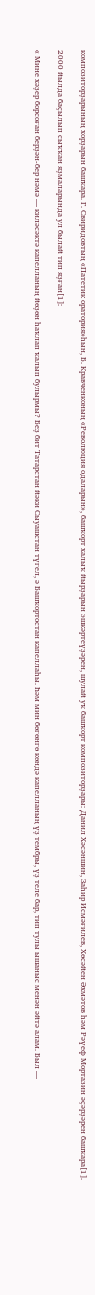композиторҙарының хорҙарын башҡара. Г. Свиридовтың «Патетик оратория»һын, Б. Кравченконың «Революция одаларын», башҡорт халыҡ йырҙарын эшкәртеүҙәрен, шулай уҡ башҡорт композиторҙары: Данил Хәсәншин, Заһир Исмәғилев, Хөсәйен Әхмәтов һәм Рәүеф Мортазин әҫәрҙәрен башҡара[1].

2000 йылда баҫылып сыҡҡан яҙмаларында ул былай тип яҙған[1]:

« Мине хәҙер борсоған берҙән-бер нәмә — киләсәктә капелланың йөҙөн һаҡлап ҡалып булырмы? Беҙ бит Татарстан йәки Сыуашстан түгел, ә Башҡортостан капеллаһы. Һәм мин бөгөнгө көндә капелланың үҙ тембры, үҙ теле бар, тип тулы ышаныс менән әйтә алам. Был —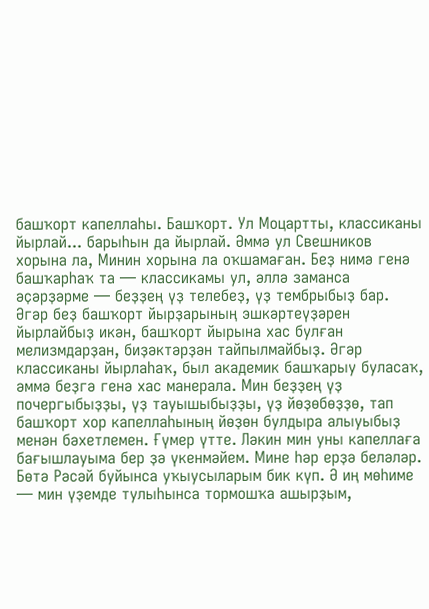башҡорт капеллаһы. Башҡорт. Ул Моцартты, классиканы йырлай... барыһын да йырлай. Әммә ул Свешников хорына ла, Минин хорына ла оҡшамаған. Беҙ нимә генә башҡарһаҡ та — классикамы ул, әллә заманса әҫәрҙәрме — беҙҙең үҙ телебеҙ, үҙ тембрыбыҙ бар. Әгәр беҙ башҡорт йырҙарының эшкәртеүҙәрен йырлайбыҙ икән, башҡорт йырына хас булған мелизмдарҙан, биҙәктәрҙән тайпылмайбыҙ. Әгәр классиканы йырлаһаҡ, был академик башҡарыу буласаҡ, әммә беҙгә генә хас манерала. Мин беҙҙең үҙ почергыбыҙҙы, үҙ тауышыбыҙҙы, үҙ йөҙөбөҙҙө, тап башҡорт хор капеллаһының йөҙөн булдыра алыуыбыҙ менән бәхетлемен. Ғүмер үтте. Ләкин мин уны капеллаға бағышлауыма бер ҙә үкенмәйем. Мине һәр ерҙә беләләр. Бөтә Рәсәй буйынса уҡыусыларым бик күп. Ә иң мөһиме — мин үҙемде тулыһынса тормошҡа ашырҙым,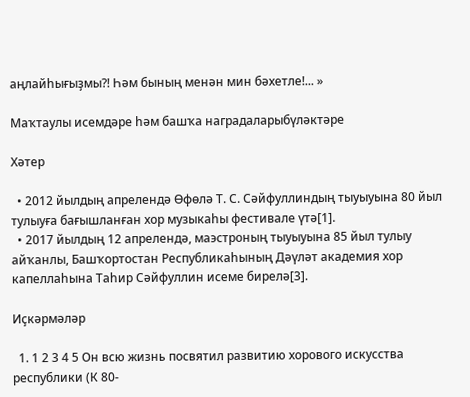аңлайһығыҙмы?! Һәм бының менән мин бәхетле!... »

Маҡтаулы исемдәре һәм башҡа наградаларыбүләктәре

Хәтер

  • 2012 йылдың апрелендә Өфөлә Т. С. Сәйфуллиндың тыуыуына 80 йыл тулыуға бағышланған хор музыкаһы фестивале үтә[1].
  • 2017 йылдың 12 апрелендә, маэстроның тыуыуына 85 йыл тулыу айҡанлы, Башҡортостан Республикаһының Дәүләт академия хор капеллаһына Таһир Сәйфуллин исеме бирелә[3].

Иҫкәрмәләр

  1. 1 2 3 4 5 Он всю жизнь посвятил развитию хорового искусства республики (К 80-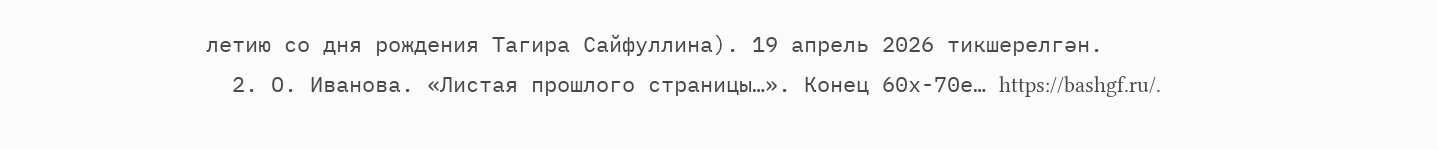летию со дня рождения Тагира Сайфуллина). 19 апрель 2026 тикшерелгән.
  2. О. Иванова. «Листая прошлого страницы…». Конец 60х-70е… https://bashgf.ru/.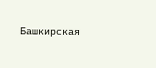Башкирская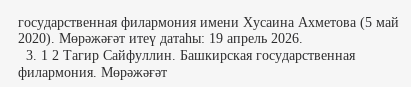государственная филармония имени Хусаина Ахметова (5 май 2020). Мөрәжәғәт итеү датаһы: 19 апрель 2026.
  3. 1 2 Тагир Сайфуллин. Башкирская государственная филармония. Мөрәжәғәт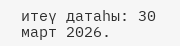итеү датаһы: 30 март 2026.